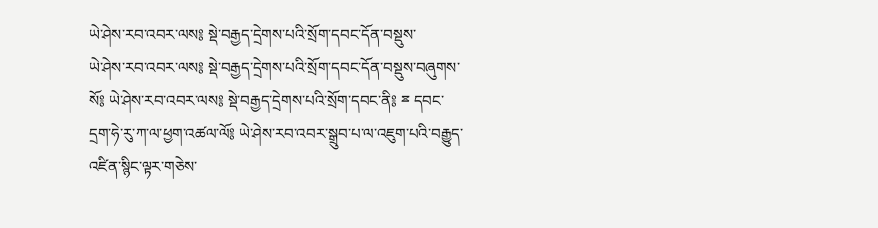ཡེ་ཤེས་རབ་འབར་ལས༔ སྡེ་བརྒྱད་དྲེགས་པའི་སྲོག་དབང་དོན་བསྡུས་
ཡེ་ཤེས་རབ་འབར་ལས༔ སྡེ་བརྒྱད་དྲེགས་པའི་སྲོག་དབང་དོན་བསྡུས་བཞུགས་སོ༔ ཡེ་ཤེས་རབ་འབར་ལས༔ སྡེ་བརྒྱད་དྲེགས་པའི་སྲོག་དབང་ནི༔ ྈ དབང་དྲག་ཧེ་རུ་ཀ་ལ་ཕྱག་འཚལ་ལོ༔ ཡེ་ཤེས་རབ་འབར་སྒྲུབ་པ་ལ་འཇུག་པའི་བརྒྱུད་འཛིན་སྙིང་ལྟར་གཅེས་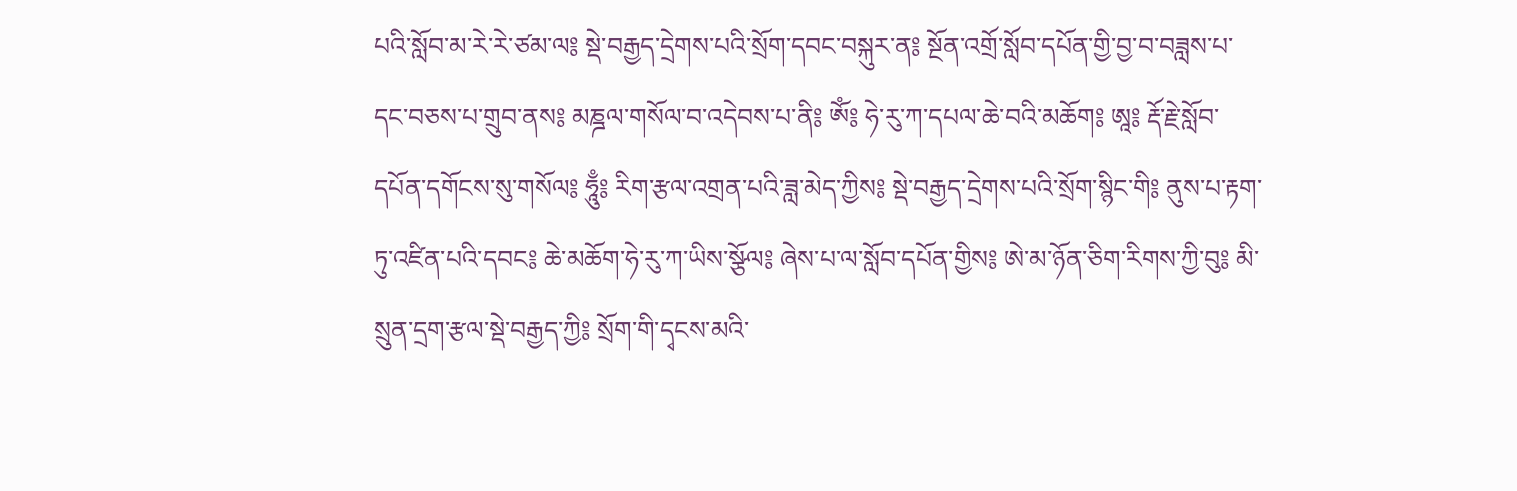པའི་སློབ་མ་རེ་རེ་ཙམ་ལ༔ སྡེ་བརྒྱད་དྲེགས་པའི་སྲོག་དབང་བསྐུར་ན༔ སྔོན་འགྲོ་སློབ་དཔོན་གྱི་བྱ་བ་བཟླས་པ་དང་བཅས་པ་གྲུབ་ནས༔ མཎྜལ་གསོལ་བ་འདེབས་པ་ནི༔ ཨོཾ༔ ཧེ་རུ་ཀ་དཔལ་ཆེ་བའི་མཆོག༔ ཨཱ༔ རྡོ་རྗེ་སློབ་དཔོན་དགོངས་སུ་གསོལ༔ ཧཱུྃ༔ རིག་རྩལ་འགྲན་པའི་ཟླ་མེད་ཀྱིས༔ སྡེ་བརྒྱད་དྲེགས་པའི་སྲོག་སྙིང་གི༔ ནུས་པ་རྟག་ཏུ་འཛིན་པའི་དབང༔ ཆེ་མཆོག་ཧེ་རུ་ཀ་ཡིས་སྩོལ༔ ཞེས་པ་ལ་སློབ་དཔོན་གྱིས༔ ཨེ་མ་ཉོན་ཅིག་རིགས་ཀྱི་བུ༔ མི་སྲུན་དྲག་རྩལ་སྡེ་བརྒྱད་ཀྱི༔ སྲོག་གི་དྭངས་མའི་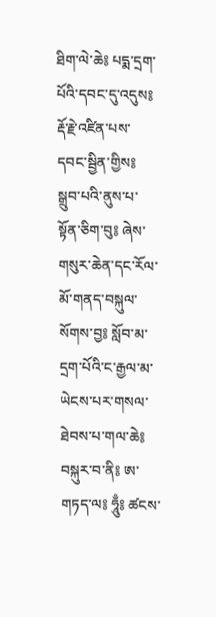ཐིག་ལེ་ཆེ༔ པདྨ་དྲག་པོའི་དབང་དུ་འདུས༔ རྡོ་རྗེ་འཛིན་པས་དབང་སྦྱིན་གྱིས༔ སྒྲུབ་པའི་ནུས་པ་སྟོན་ཅིག་བུ༔ ཞེས་གསུར་ཆེན་དང་རོལ་མོ་གནད་བསྐུལ་སོགས་བྱ༔ སློབ་མ་དྲག་པོའི་ང་རྒྱལ་མ་ཡེངས་པར་གསལ་ཐེབས་པ་གལ་ཆེ༔ བསྐུར་བ་ནི༔ ཨ་གཏད་ལ༔ ཧཱུྃ༔ ཚངས་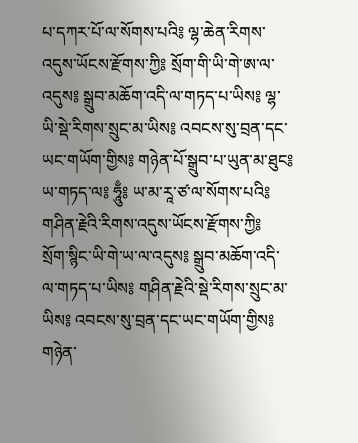པ་དཀར་པོ་ལ་སོགས་པའི༔ ལྷ་ཆེན་རིགས་འདུས་ཡོངས་རྫོགས་ཀྱི༔ སྲོག་གི་ཡི་གེ་ཨ་ལ་འདུས༔ སྒྲུབ་མཆོག་འདི་ལ་གཏད་པ་ཡིས༔ ལྷ་ཡི་སྡེ་རིགས་སྲུང་མ་ཡིས༔ འབངས་སུ་བྲན་དང་ཡང་གཡོག་གྱིས༔ གཉེན་པོ་སྒྲུབ་པ་ཡུན་མ་ཐུང༔ ཡ་གཏད་ལ༔ ཧཱུྃ༔ ཡ་མ་རཱ་ཙ་ལ་སོགས་པའི༔ གཤིན་རྗེའི་རིགས་འདུས་ཡོངས་རྫོགས་ཀྱི༔ སྲོག་སྙིང་ཡི་གེ་ཡ་ལ་འདུས༔ སྒྲུབ་མཆོག་འདི་ལ་གཏད་པ་ཡིས༔ གཤིན་རྗེའི་སྡེ་རིགས་སྲུང་མ་ཡིས༔ འབངས་སུ་བྲན་དང་ཡང་གཡོག་གྱིས༔ གཉེན་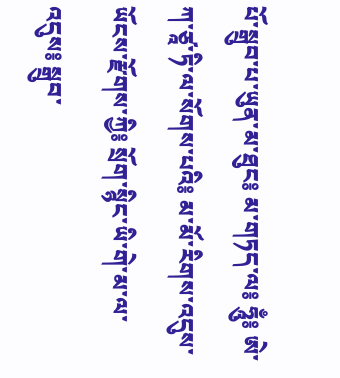པོ་སྒྲུབ་པ་ཡུན་མ་ཐུང༔ མ་གཏད་ལ༔ ཧཱུྃ༔ ཨེ་ཀ་ཙཱ་ཏི་ལ་སོགས་པའི༔ མ་མོ་རིགས་འདུས་ཡོངས་རྫོགས་ཀྱི༔ སྲོག་སྙིང་ཡི་གེ་མ་ལ་འདུས༔ སྒྲུབ་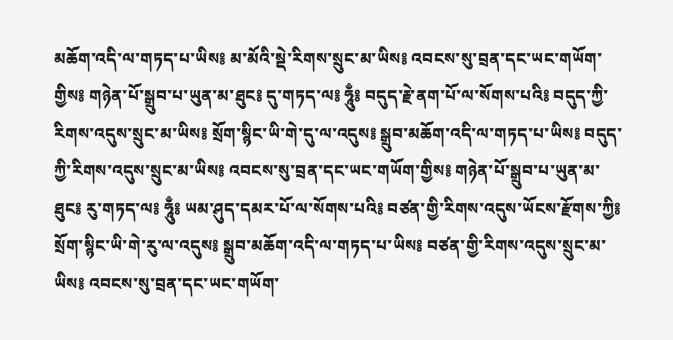མཆོག་འདི་ལ་གཏད་པ་ཡིས༔ མ་མོའི་སྡེ་རིགས་སྲུང་མ་ཡིས༔ འབངས་སུ་བྲན་དང་ཡང་གཡོག་གྱིས༔ གཉེན་པོ་སྒྲུབ་པ་ཡུན་མ་ཐུང༔ དུ་གཏད་ལ༔ ཧཱུྃ༔ བདུད་རྗེ་ནག་པོ་ལ་སོགས་པའི༔ བདུད་ཀྱི་རིགས་འདུས་སྲུང་མ་ཡིས༔ སྲོག་སྙིང་ཡི་གེ་དུ་ལ་འདུས༔ སྒྲུབ་མཆོག་འདི་ལ་གཏད་པ་ཡིས༔ བདུད་ཀྱི་རིགས་འདུས་སྲུང་མ་ཡིས༔ འབངས་སུ་བྲན་དང་ཡང་གཡོག་གྱིས༔ གཉེན་པོ་སྒྲུབ་པ་ཡུན་མ་ཐུང༔ རུ་གཏད་ལ༔ ཧཱུྃ༔ ཡམ་ཤུད་དམར་པོ་ལ་སོགས་པའི༔ བཙན་གྱི་རིགས་འདུས་ཡོངས་རྫོགས་ཀྱི༔ སྲོག་སྙིང་ཡི་གེ་རུ་ལ་འདུས༔ སྒྲུབ་མཆོག་འདི་ལ་གཏད་པ་ཡིས༔ བཙན་གྱི་རིགས་འདུས་སྲུང་མ་ཡིས༔ འབངས་སུ་བྲན་དང་ཡང་གཡོག་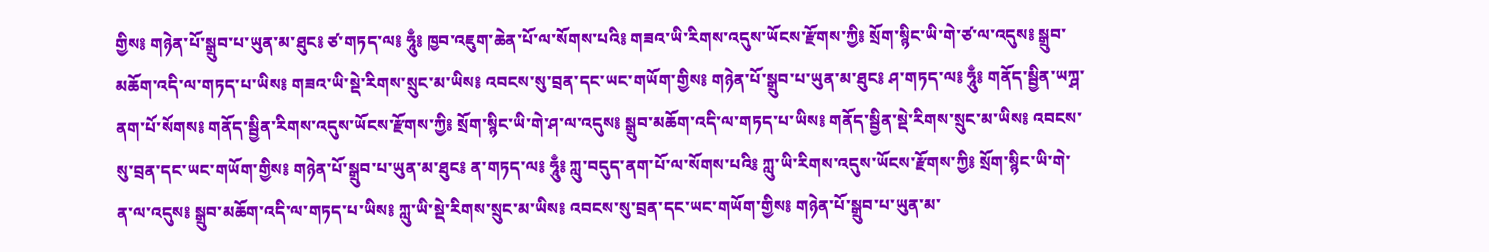གྱིས༔ གཉེན་པོ་སྒྲུབ་པ་ཡུན་མ་ཐུང༔ ཙ་གཏད་ལ༔ ཧཱུྃ༔ ཁྱབ་འཇུག་ཆེན་པོ་ལ་སོགས་པའི༔ གཟའ་ཡི་རིགས་འདུས་ཡོངས་རྫོགས་ཀྱི༔ སྲོག་སྙིང་ཡི་གེ་ཙ་ལ་འདུས༔ སྒྲུབ་མཆོག་འདི་ལ་གཏད་པ་ཡིས༔ གཟའ་ཡི་སྡེ་རིགས་སྲུང་མ་ཡིས༔ འབངས་སུ་བྲན་དང་ཡང་གཡོག་གྱིས༔ གཉེན་པོ་སྒྲུབ་པ་ཡུན་མ་ཐུང༔ ཤ་གཏད་ལ༔ ཧཱུྃ༔ གནོད་སྦྱིན་ཡཀྴ་ནག་པོ་སོགས༔ གནོད་སྦྱིན་རིགས་འདུས་ཡོངས་རྫོགས་ཀྱི༔ སྲོག་སྙིང་ཡི་གེ་ཤ་ལ་འདུས༔ སྒྲུབ་མཆོག་འདི་ལ་གཏད་པ་ཡིས༔ གནོད་སྦྱིན་སྡེ་རིགས་སྲུང་མ་ཡིས༔ འབངས་སུ་བྲན་དང་ཡང་གཡོག་གྱིས༔ གཉེན་པོ་སྒྲུབ་པ་ཡུན་མ་ཐུང༔ ན་གཏད་ལ༔ ཧཱུྃ༔ ཀླུ་བདུད་ནག་པོ་ལ་སོགས་པའི༔ ཀླུ་ཡི་རིགས་འདུས་ཡོངས་རྫོགས་ཀྱི༔ སྲོག་སྙིང་ཡི་གེ་ན་ལ་འདུས༔ སྒྲུབ་མཆོག་འདི་ལ་གཏད་པ་ཡིས༔ ཀླུ་ཡི་སྡེ་རིགས་སྲུང་མ་ཡིས༔ འབངས་སུ་བྲན་དང་ཡང་གཡོག་གྱིས༔ གཉེན་པོ་སྒྲུབ་པ་ཡུན་མ་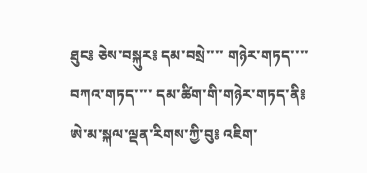ཐུང༔ ཅེས་བསྐུར༔ དམ་བསྲེ་་་་ གཉེར་གཏད་་་་ བཀའ་གཏད་་་་ དམ་ཚིག་གི་གཉེར་གཏད་ནི༔ ཨེ་མ་སྐལ་ལྡན་རིགས་ཀྱི་བུ༔ འཇིག་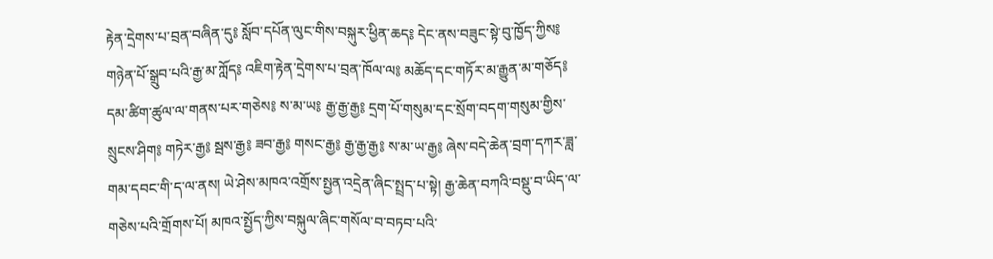རྟེན་དྲེགས་པ་བྲན་བཞིན་དུ༔ སློབ་དཔོན་ལུང་གིས་བསྐུར་ཕྱིན་ཆད༔ དེང་ནས་བཟུང་སྟེ་བུ་ཁྱོད་ཀྱིས༔ གཉེན་པོ་སྒྲུབ་པའི་རྒྱ་མ་ཀློད༔ འཇིག་རྟེན་དྲེགས་པ་བྲན་ཁོལ་ལ༔ མཆོད་དང་གཏོར་མ་རྒྱུན་མ་གཅོད༔ དམ་ཚིག་ཚུལ་ལ་གནས་པར་གཅེས༔ ས་མ་ཡ༔ རྒྱ་རྒྱ་རྒྱ༔ དྲག་པོ་གསུམ་དང་སྲོག་བདག་གསུམ་གྱིས་སྲུངས་ཤིག༔ གཏེར་རྒྱ༔ སྦས་རྒྱ༔ ཟབ་རྒྱ༔ གསང་རྒྱ༔ རྒྱ་རྒྱ་རྒྱ༔ ས་མ་ཡ་རྒྱ༔ ཞེས་བདེ་ཆེན་བྲག་དཀར་ཟླ་གམ་དབང་གི་ད་ལ་ནས། ཡེ་ཤེས་མཁའ་འགྲོས་སྤྱན་འདྲེན་ཞིང་སྤྲད་པ་སྟེ། རྒྱ་ཆེན་བཀའི་བསྡུ་བ་ཡིད་ལ་གཅེས་པའི་གྲོགས་པོ། མཁའ་སྤྱོད་ཀྱིས་བསྐུལ་ཞིང་གསོལ་བ་བཏབ་པའི་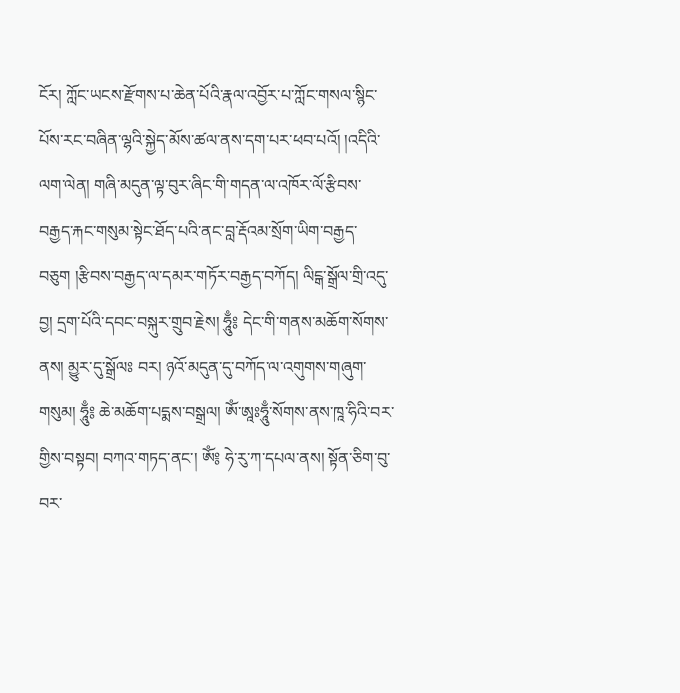ངོར། ཀློང་ཡངས་རྫོགས་པ་ཆེན་པོའི་རྣལ་འབྱོར་པ་ཀློང་གསལ་སྙིང་པོས་རང་བཞིན་ལྷའི་སྐྱེད་མོས་ཚལ་ནས་དག་པར་ཕབ་པའོ། །འདིའི་ལག་ལེན། གཞི་མདུན་ལྟ་བུར་ཞིང་གི་གདན་ལ་འཁོར་ལོ་རྩིབས་བརྒྱད་རྐང་གསུམ་སྟེང་ཐོད་པའི་ནང་བླ་རྡོའམ་སྲོག་ཡིག་བརྒྱད་བཅུག །རྩིབས་བརྒྱད་ལ་དམར་གཏོར་བརྒྱད་བཀོད། ལིངྒ་སྒྲོལ་གྲི་འདུ་བྱ། དྲག་པོའི་དབང་བསྐུར་གྲུབ་རྗེས། ཧཱུྃ༔ དེང་གི་གནས་མཆོག་སོགས་ནས། མྱུར་དུ་སྒྲོལཿ བར། ཉའོ་མདུན་དུ་བཀོད་ལ་འགུགས་གཞུག་གསུམ། ཧཱུྃ༔ ཆེ་མཆོག་པདྨས་བསྒྲལ། ཨོཾ་ཨཱཿཧཱུྃ་སོགས་ནས་ཁཱ་ཧིའི་བར་གྱིས་བསྟབ། བཀའ་གཏད་ནང་། ཨོཾ༔ ཧེ་རུ་ཀ་དཔལ་ནས། སྟོན་ཅིག་བུ་བར་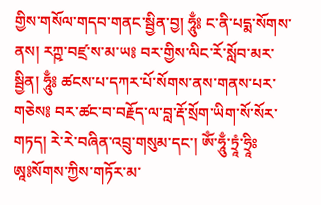གྱིས་གསོལ་གདབ་གནང་སྦྱིན་བྱ། ཧཱུྃ༔ ང་ནི་པདྨ་སོགས་ནས། རཀྵ་བཛྲ་ས་མ་ཡ༔ བར་གྱིས་ལིང་རོ་སློབ་མར་སྦྱིན། ཧཱུྃ༔ ཚངས་པ་དཀར་པོ་སོགས་ནས་གནས་པར་གཅེས༔ བར་ཚང་བ་བརྗོད་ལ་བླ་རྡོ་སྲོག་ཡིག་སོ་སོར་གཏད། རེ་རེ་བཞིན་འབྲུ་གསུམ་དང་། ཨོཾ་ཧཱུྃ་ཏྲཱཾ་ཧྲཱིཿཨཱ༔སོགས་ཀྱིས་གཏོར་མ་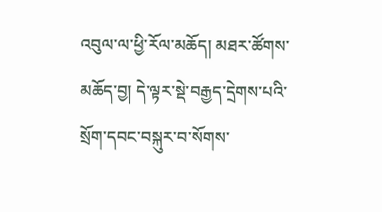འབུལ་ལ་ཕྱི་རོལ་མཆོད། མཐར་ཚོགས་མཆོད་བྱ། དེ་ལྟར་སྡེ་བརྒྱད་དྲེགས་པའི་སྲོག་དབང་བསྐུར་བ་སོགས་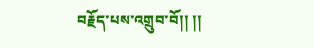བརྗོད་པས་འགྲུབ་བོ།། །།